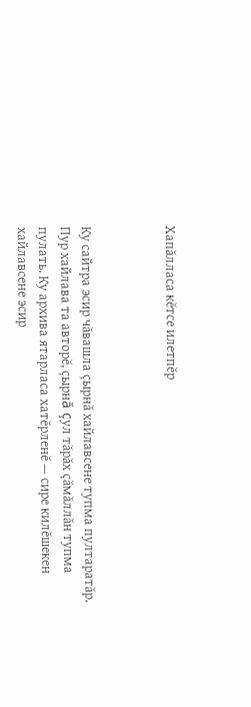Хапăлласа кĕтсе илетпĕр



Ку сайтра эсир чăвашла çырнă хайлавсене тупма пултаратăр. Пур хайлава та авторĕ, çырнă çул тăрăх çăмăллăн тупма пулать. Ку архива ятарласа хатĕрленĕ — сире килĕшекен хайлавсене эсир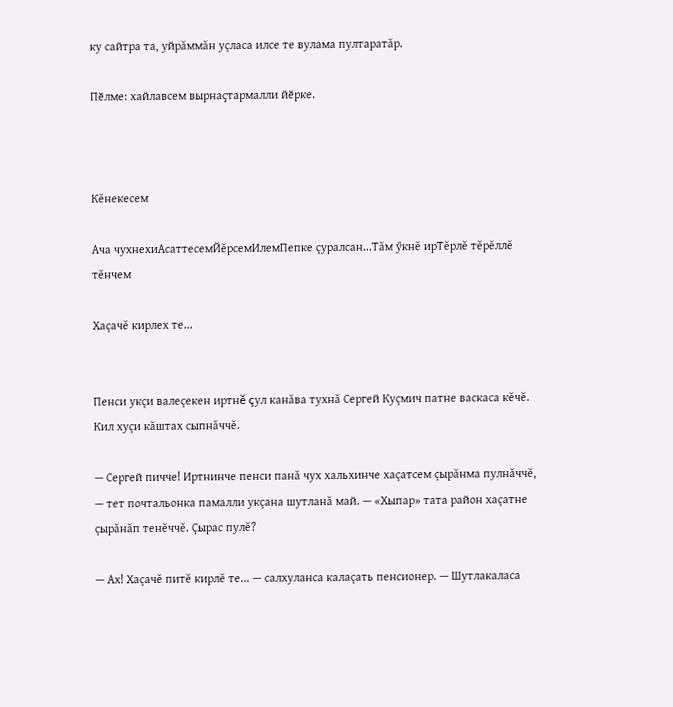ку сайтра та, уйрăммăн уçласа илсе те вулама пултаратăр.

Пӗлме: хайлавсем вырнаҫтармалли йӗрке.



Кĕнекесем

Ача чухнехиАсаттесемЙĕрсемИлемПепке çуралсан...Тăм ӳкнĕ ирТĕрлĕ тĕрĕллĕ тĕнчем

Хаçачĕ кирлех те...


Пенси укçи валеçекен иртнĕ çул канăва тухнă Сергей Куçмич патне васкаса кĕчĕ. Кил хуçи кăштах сыпнăччĕ.

— Сергей пичче! Иртнинче пенси панă чух хальхинче хаçатсем çырăнма пулнăччĕ, — тет почтальонка памалли укçана шутланă май. — «Хыпар» тата район хаçатне çырăнăп тенĕччĕ. Çырас пулĕ?

— Ах! Хаçачĕ питĕ кирлĕ те... — салхуланса калаçать пенсионер. — Шутлакаласа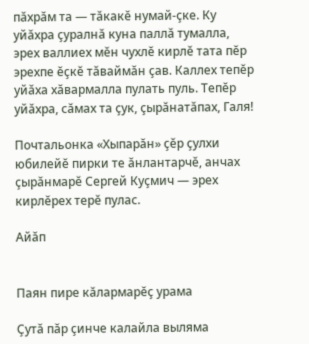пăхрăм та — тăкакĕ нумай-çке. Ку уйăхра çуралнă куна паллă тумалла, эрех валлиех мĕн чухлĕ кирлĕ тата пĕр эрехпе ĕçкĕ тăваймăн çав. Каллех тепĕр уйăха хăвармалла пулать пуль. Тепĕр уйăхра, сăмах та çук, çырăнатăпах, Галя!

Почтальонка «Хыпарăн» çĕр çулхи юбилейĕ пирки те ăнлантарчĕ, анчах çырăнмарĕ Сергей Куçмич — эрех кирлĕрех терĕ пулас.

Айăп


Паян пире кăлармарĕç урама

Çутă пăр çинче калайла выляма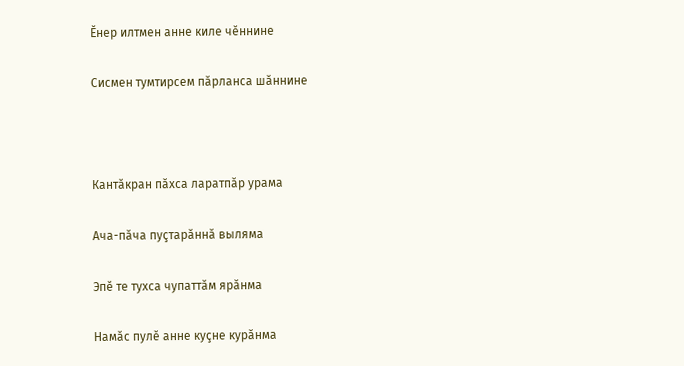Ĕнер илтмен анне киле чĕннине

Сисмен тумтирсем пăрланса шăннине



Кантăкран пăхса ларатпăр урама

Ача-пăча пуçтарăннă выляма

Эпĕ те тухса чупаттăм ярăнма

Намăс пулĕ анне куçне курăнма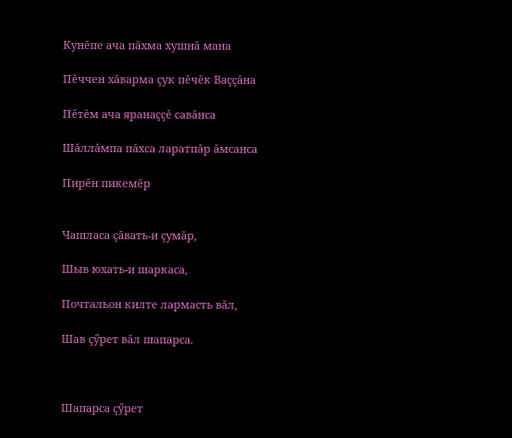Кунĕпе ача пăхма хушнă мана

Пĕччен хăварма çук пĕчĕк Ваççăна

Пĕтĕм ача яранаççĕ савăнса

Шăллăмпа пăхса ларатпăр ăмсанса

Пирĕн пикемĕр


Чашласа çăвать-и çумăр,

Шыв юхать-и шаркаса,

Почтальон килте лармасть вăл,

Шав çӳрет вăл шапарса.



Шапарса çӳрет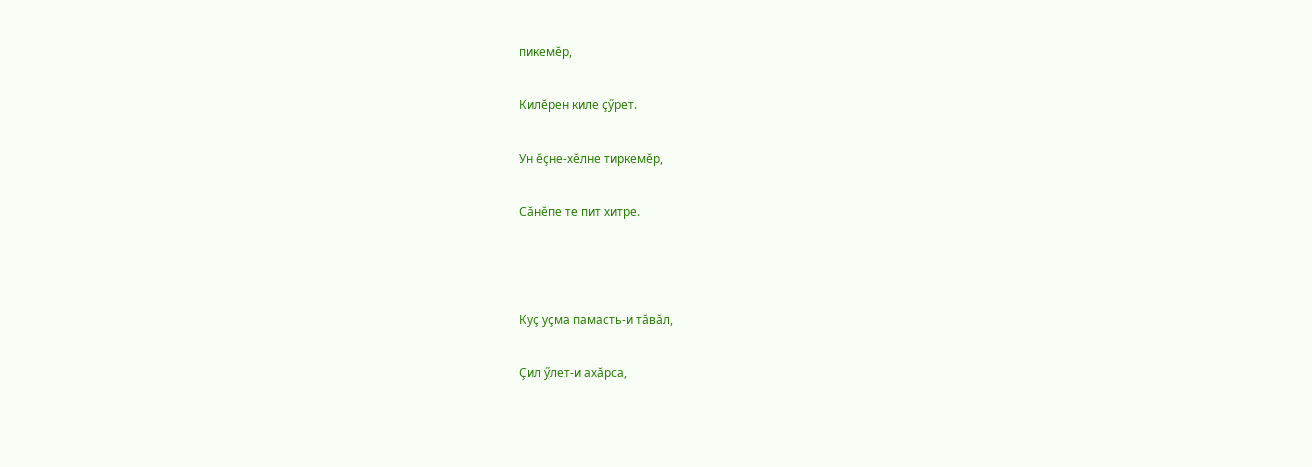пикемĕр,

Килĕрен киле çӳрет.

Ун ĕçне-хĕлне тиркемĕр,

Сăнĕпе те пит хитре.



Куç уçма памасть-и тăвăл,

Çил ӳлет-и ахăрса,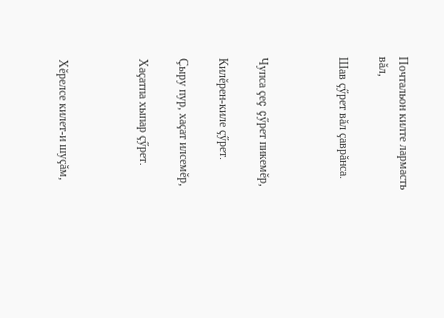Почтальон килте лармасть вăл,

Шав çӳрет вăл çаврăнса.



Чупса çеç çӳрет пикемĕр,

Килĕрен-киле çӳрет.

Çыру пур, хаçат илсемĕр,

Хаçатпа хыпар çӳрет.



Хĕрелсе килет-и шуçăм,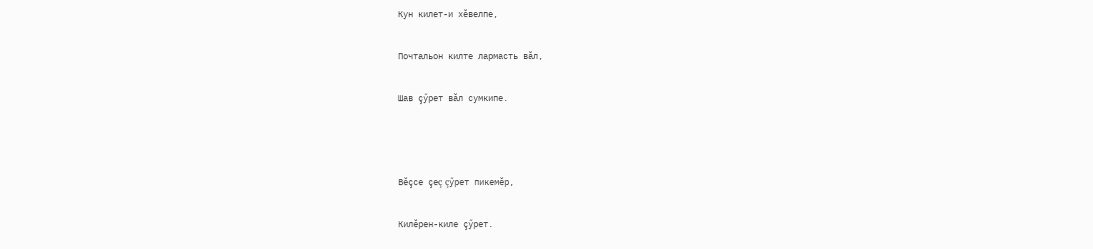Кун килет-и хĕвелпе,

Почтальон килте лармасть вăл,

Шав çӳрет вăл сумкипе.



Вĕçсе çеç çӳрет пикемĕр,

Килĕрен-киле çӳрет.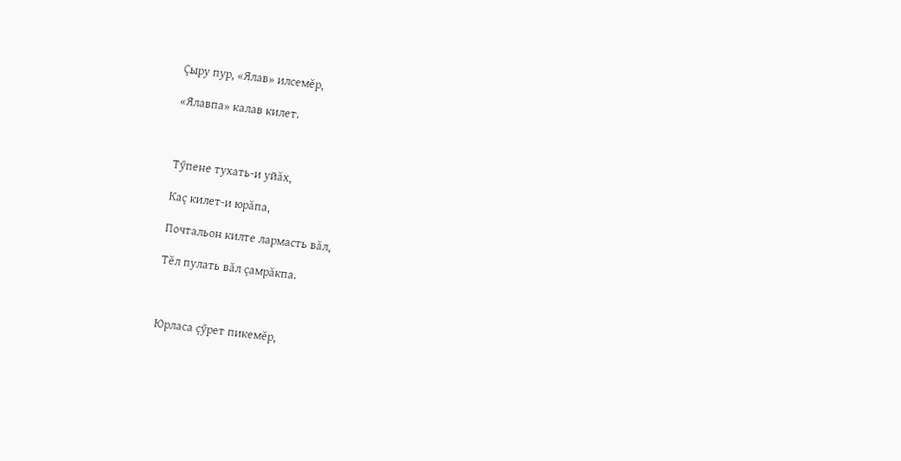Çыру пур, «Ялав» илсемĕр,

«Ялавпа» калав килет.



Тӳпене тухать-и уйăх,

Каç килет-и юрăпа,

Почтальон килте лармасть вăл,

Тĕл пулать вăл çамрăкпа.



Юрласа çӳрет пикемĕр,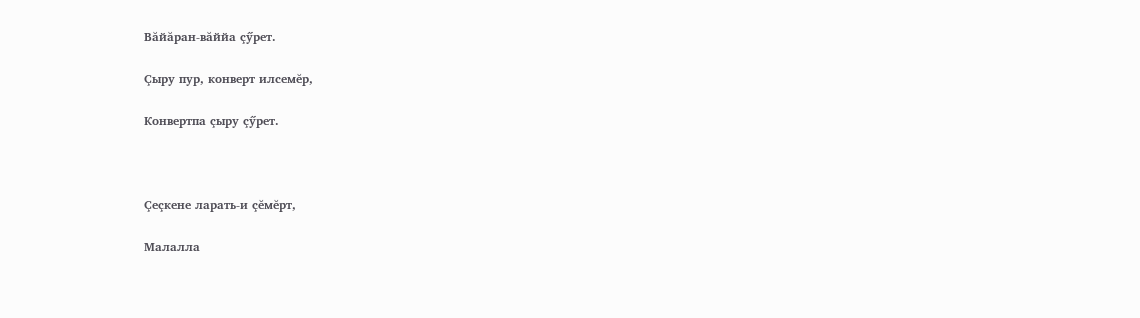Вăйăран-вăййа çӳрет.

Çыру пур, конверт илсемĕр,

Конвертпа çыру çӳрет.



Çеçкене ларать-и çĕмĕрт,

Малалла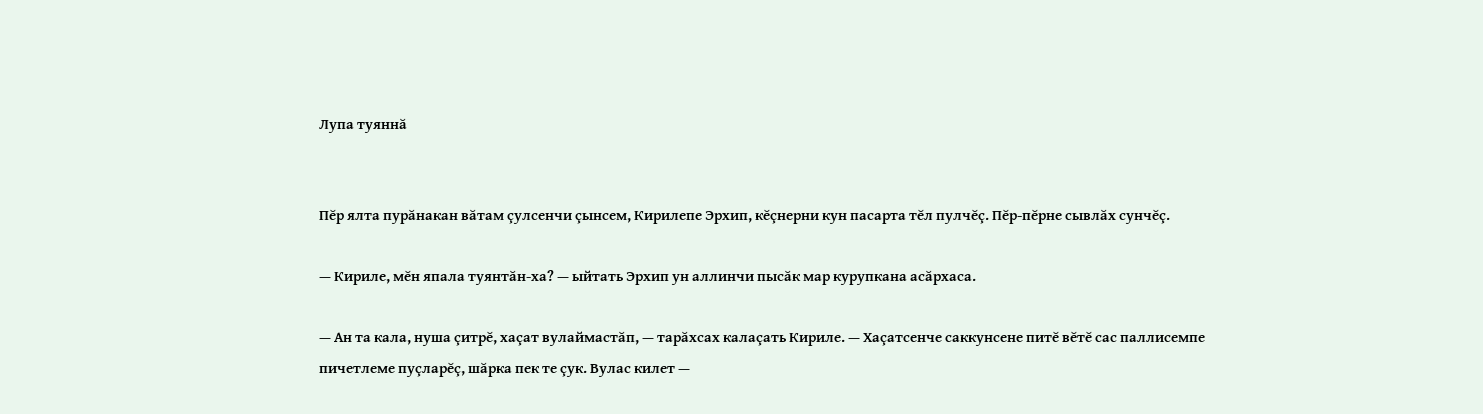Лупа туяннă


Пĕр ялта пурăнакан вăтам çулсенчи çынсем, Кирилепе Эрхип, кĕçнерни кун пасарта тĕл пулчĕç. Пĕр-пĕрне сывлăх сунчĕç.

— Кириле, мĕн япала туянтăн-ха? — ыйтать Эрхип ун аллинчи пысăк мар курупкана асăрхаса.

— Ан та кала, нуша çитрĕ, хаçат вулаймастăп, — тарăхсах калаçать Кириле. — Хаçатсенче саккунсене питĕ вĕтĕ сас паллисемпе пичетлеме пуçларĕç, шăрка пек те çук. Вулас килет —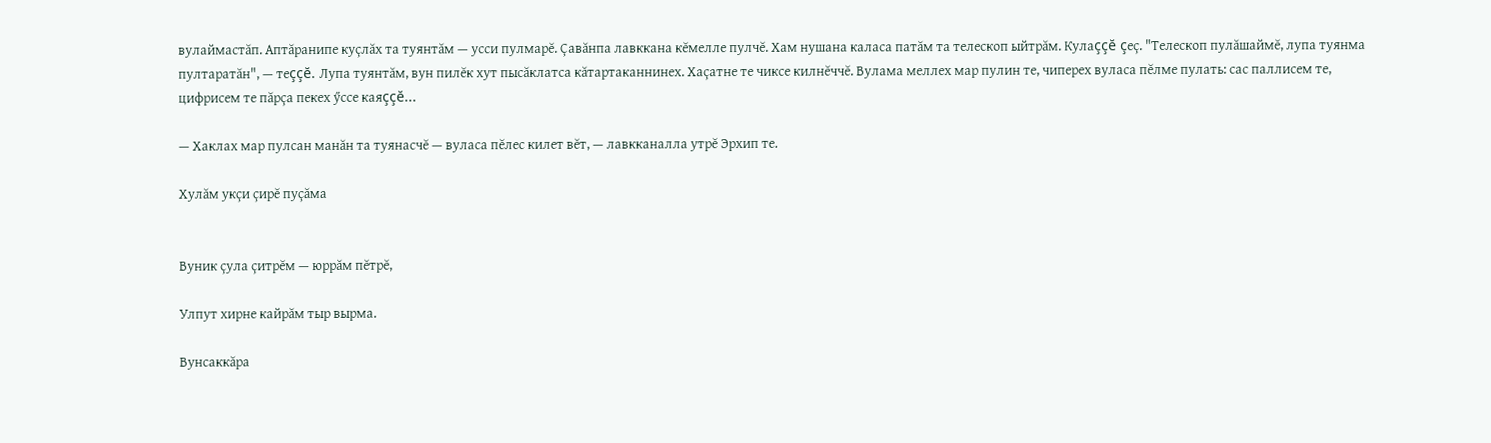вулаймастăп. Аптăранипе куçлăх та туянтăм — усси пулмарĕ. Çавăнпа лавккана кĕмелле пулчĕ. Хам нушана каласа патăм та телескоп ыйтрăм. Кулаççĕ çеç. "Телескоп пулăшаймĕ, лупа туянма пултаратăн", — теççĕ. Лупа туянтăм, вун пилĕк хут пысăклатса кăтартаканнинех. Хаçатне те чиксе килнĕччĕ. Вулама меллех мар пулин те, чиперех вуласа пĕлме пулать: сас паллисем те, цифрисем те пăрçа пекех ӳссе каяççĕ...

— Хаклах мар пулсан манăн та туянасчĕ — вуласа пĕлес килет вĕт, — лавкканалла утрĕ Эрхип те.

Хулăм укçи çирĕ пуçăма


Вуник çула çитрĕм — юррăм пĕтрĕ,

Улпут хирне кайрăм тыр вырма.

Вунсаккăра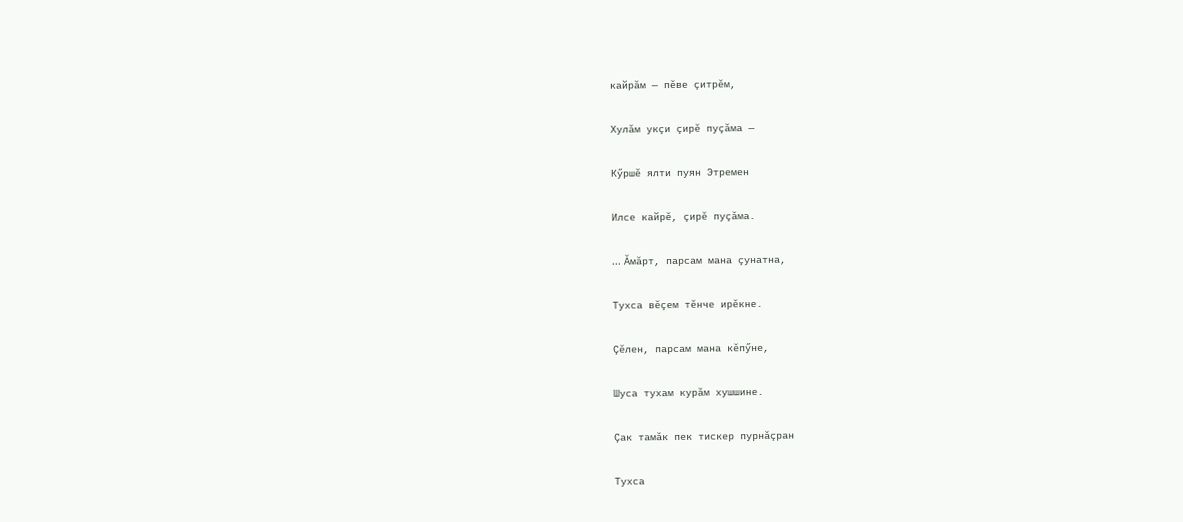кайрăм — пĕве çитрĕм,

Хулăм укçи çирĕ пуçăма —

Кӳршĕ ялти пуян Этремен

Илсе кайрĕ, çирĕ пуçăма.

... Ăмăрт, парсам мана çунатна,

Тухса вĕçем тĕнче ирĕкне.

Çĕлен, парсам мана кĕпӳне,

Шуса тухам курăм хушшине.

Çак тамăк пек тискер пурнăçран

Тухса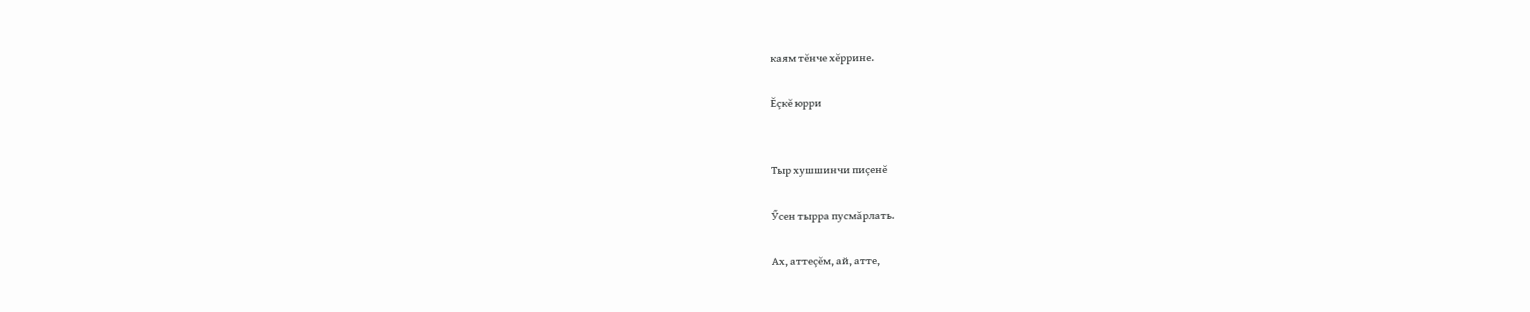каям тĕнче хĕррине.

Ĕçкĕ юрри


Тыр хушшинчи пиçенĕ

Ӳсен тырра пусмăрлать.

Ах, аттеçĕм, ай, атте,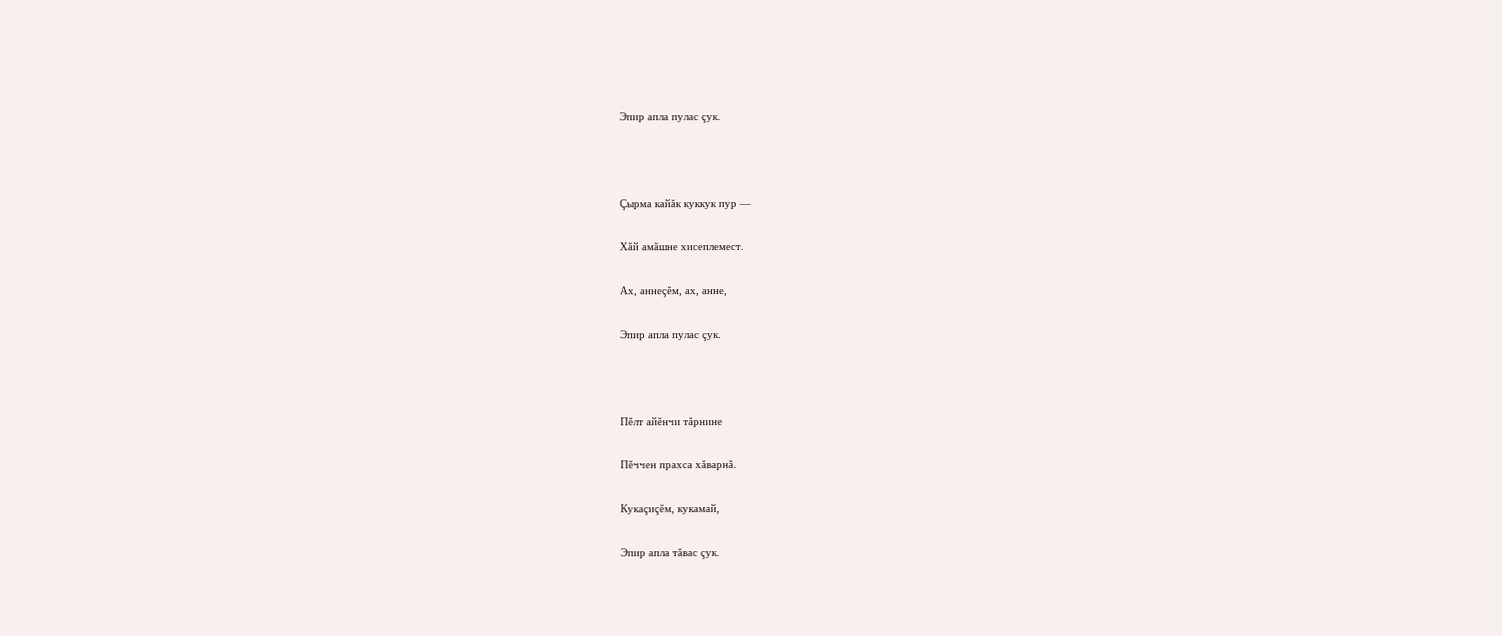Эпир апла пулас çук.



Çырма кайăк куккук пур —

Хăй амăшне хисеплемест.

Ах, аннеçĕм, ах, анне,

Эпир апла пулас çук.



Пĕлт айĕнчи тăрнине

Пĕччен прахса хăварнă.

Кукаçиçĕм, кукамай,

Эпир апла тăвас çук.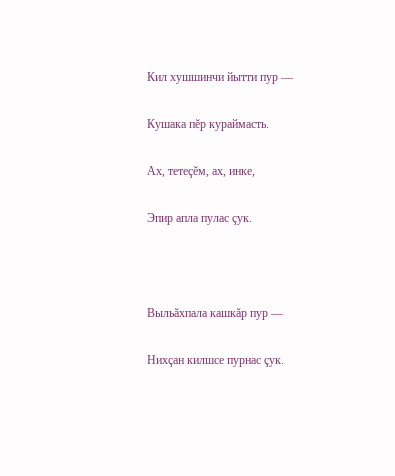Кил хушшинчи йытти пур —

Кушака пĕр кураймасть.

Ах, тетеçĕм, ах, инке,

Эпир апла пулас çук.



Выльăхпала кашкăр пур —

Нихçан килшсе пурнас çук.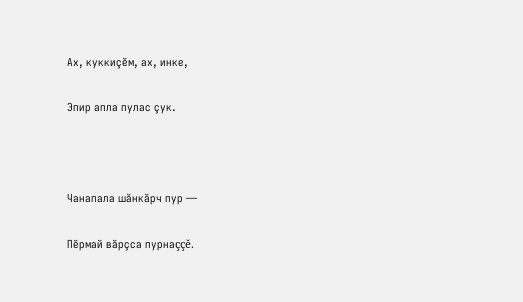Ах, куккиçĕм, ах, инке,

Эпир апла пулас çук.



Чанапала шăнкăрч пур —

Пĕрмай вăрçса пурнаççĕ.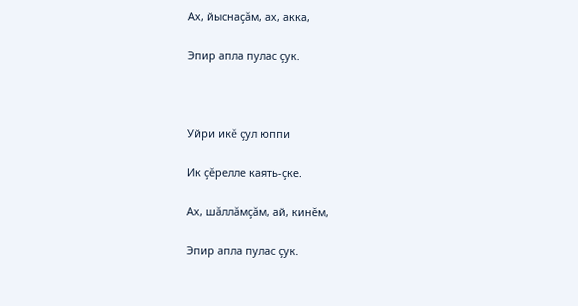Ах, йыснаçăм, ах, акка,

Эпир апла пулас çук.



Уйри икĕ çул юппи

Ик çĕрелле каять-çке.

Ах, шăллăмçăм, ай, кинĕм,

Эпир апла пулас çук.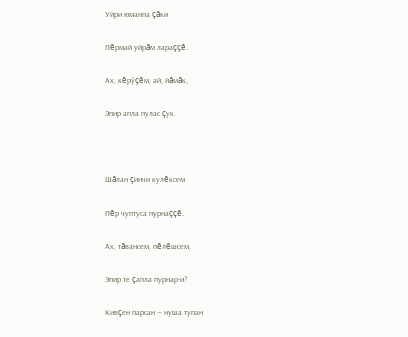Уйри юманпа çăки

Пĕрмай уйрăм лараççĕ.

Ах, кĕрӳçĕм, ай, йăмăк,

Эпир апла пулас çук.



Шăлан çинчи кулĕксем

Пĕр чуптуса пурнаççĕ.

Ах, тăвансем, пĕлĕшсем,

Эпир те çапла пурнар-и?

Кивçен парсан — нуша тупан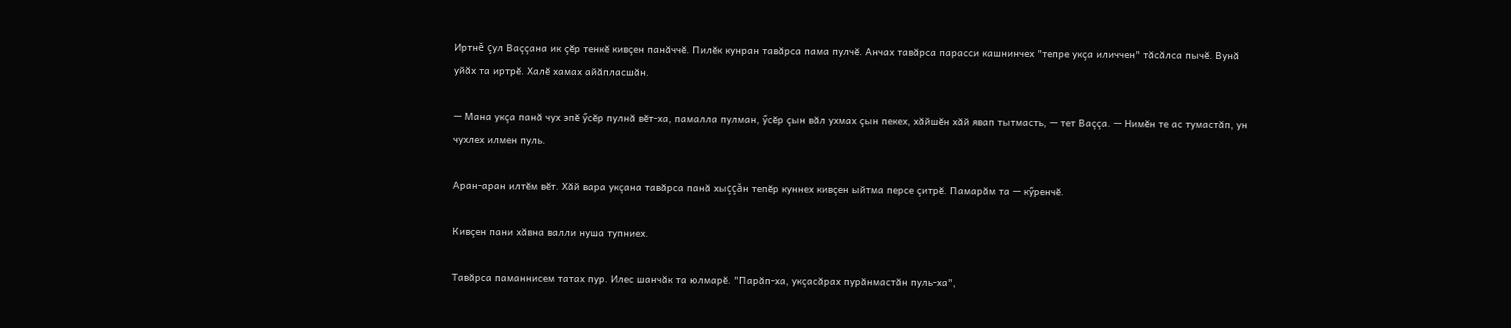Иртнĕ çул Ваççана ик çĕр тенкĕ кивçен панăччĕ. Пилĕк кунран тавăрса пама пулчĕ. Анчах тавăрса парасси кашнинчех "тепре укçа иличчен" тăсăлса пычĕ. Вунă уйăх та иртрĕ. Халĕ хамах айăпласшăн.

— Мана укçа панă чух эпĕ ӳсĕр пулнă вĕт-ха, памалла пулман, ӳсĕр çын вăл ухмах çын пекех, хăйшĕн хăй явап тытмасть, — тет Ваççа. — Нимĕн те ас тумастăп, ун чухлех илмен пуль.

Аран-аран илтĕм вĕт. Хăй вара укçана тавăрса панă хыççăн тепĕр куннех кивçен ыйтма персе çитрĕ. Памарăм та — кӳренчĕ.

Кивçен пани хăвна валли нуша тупниех.

Тавăрса паманнисем татах пур. Илес шанчăк та юлмарĕ. "Парăп-ха, укçасăрах пурăнмастăн пуль-ха",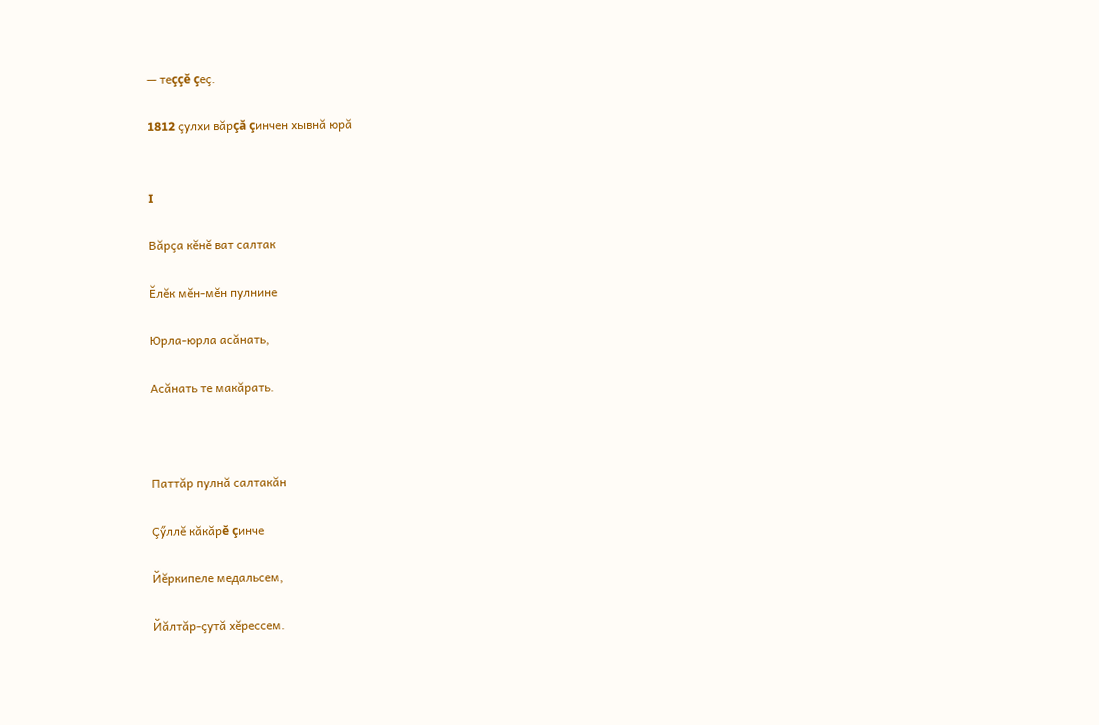— теççĕ çеç.

1812 çулхи вăрçă çинчен хывнă юрă


I

Вăрçа кĕнĕ ват салтак

Ĕлĕк мĕн-мĕн пулнине

Юрла-юрла асăнать,

Асăнать те макăрать.



Паттăр пулнă салтакăн

Çӳллĕ кăкăрĕ çинче

Йĕркипеле медальсем,

Йăлтăр-çутă хĕрессем.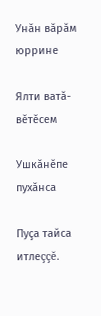Унăн вăрăм юррине

Ялти ватă-вĕтĕсем

Ушкăнĕпе пухăнса

Пуçа тайса итлеççĕ.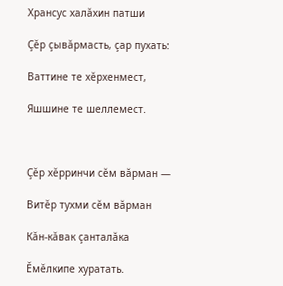Хрансус халăхин патши

Çĕр çывăрмасть, çар пухать:

Ваттине те хĕрхенмест,

Яшшине те шеллемест.



Çĕр хĕрринчи сĕм вăрман —

Витĕр тухми сĕм вăрман

Кăн-кăвак çанталăка

Ĕмĕлкипе хуратать.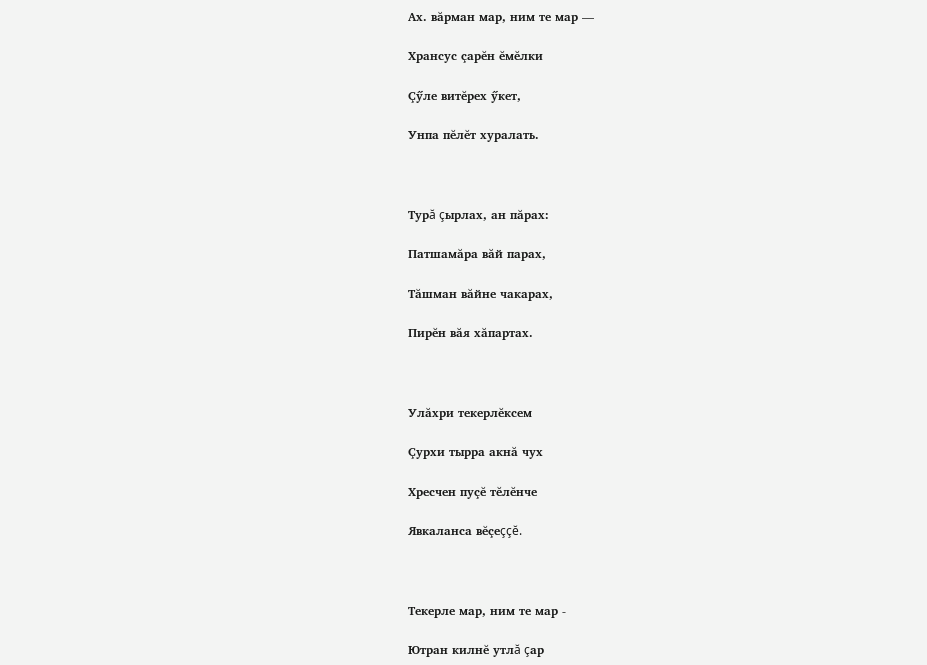Ах. вăрман мар, ним те мар —

Хрансус çарĕн ĕмĕлки

Çӳле витĕрех ӳкет,

Унпа пĕлĕт хуралать.



Турă çырлах, ан пăрах:

Патшамăра вăй парах,

Тăшман вăйне чакарах,

Пирĕн вăя хăпартах.



Улăхри текерлĕксем

Çурхи тырра акнă чух

Хресчен пуçĕ тĕлĕнче

Явкаланса вĕçеççĕ.



Текерле мар, ним те мар -

Ютран килнĕ утлă çар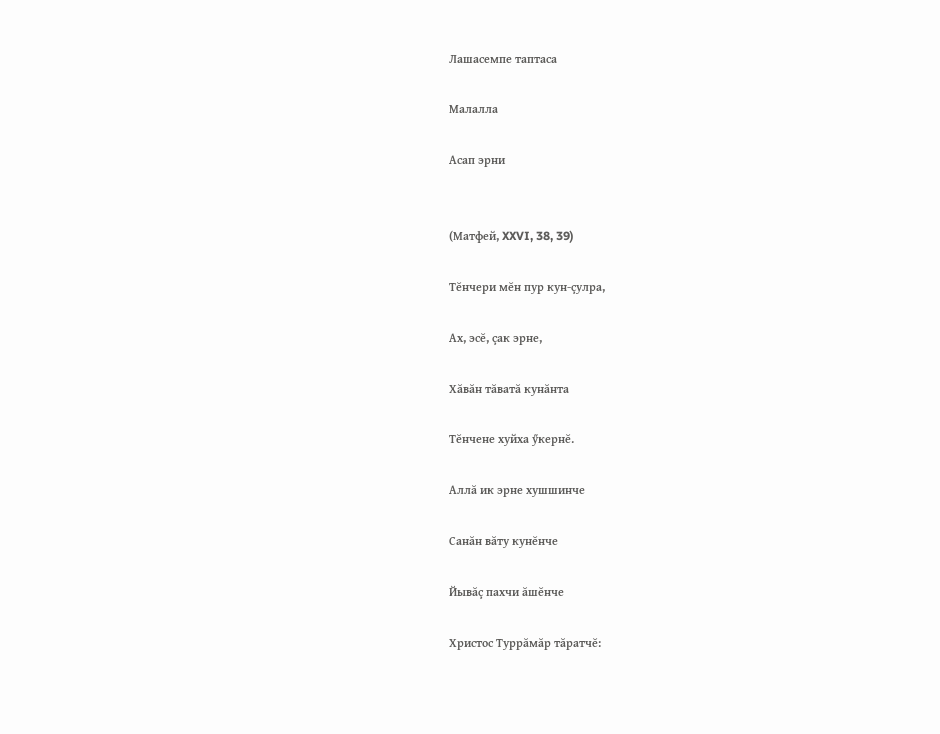Лашасемпе таптаса

Малалла

Асап эрни


(Матфей, XXVI, 38, 39)

Тĕнчери мĕн пур кун-çулра,

Ах, эсĕ, çак эрне,

Хăвăн тăватă кунăнта

Тĕнчене хуйха ӳкернĕ.

Аллă ик эрне хушшинче

Санăн вăту кунĕнче

Йывăç пахчи ăшĕнче

Христос Туррăмăр тăратчĕ: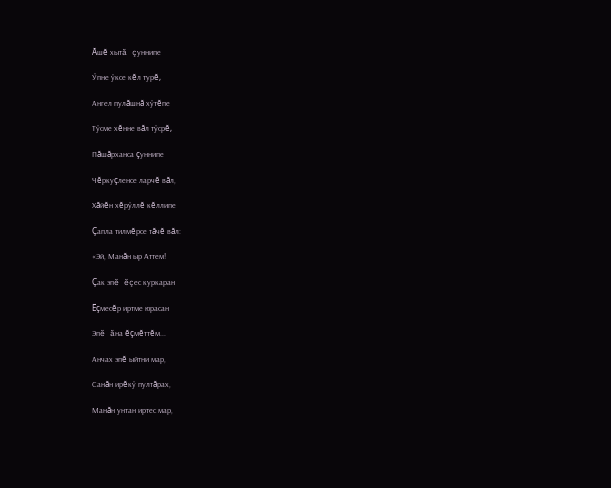Ăшĕ хытă çуннипе

Ӳпне ӳксе кĕл турĕ,

Ангел пулăшнă хӳтĕпе

Тӳсме хĕнне вăл тӳсрĕ,

Пăшăрханса çуннипе

Чĕркуçленсе ларчĕ вăл,

Хăйĕн хĕрӳллĕ кĕллипе

Çапла тилмĕрсе тăчĕ вăл:

«Эй, Манăн ыр Аттем!

Çак эпĕ ĕçес куркаран

Ĕçмесĕр иртме юрасан

Эпĕ ăна ĕçмĕттĕм...

Анчах эпĕ ыйтни мар,

Санăн ирĕкӳ пултăрах,

Манăн унтан иртес мар,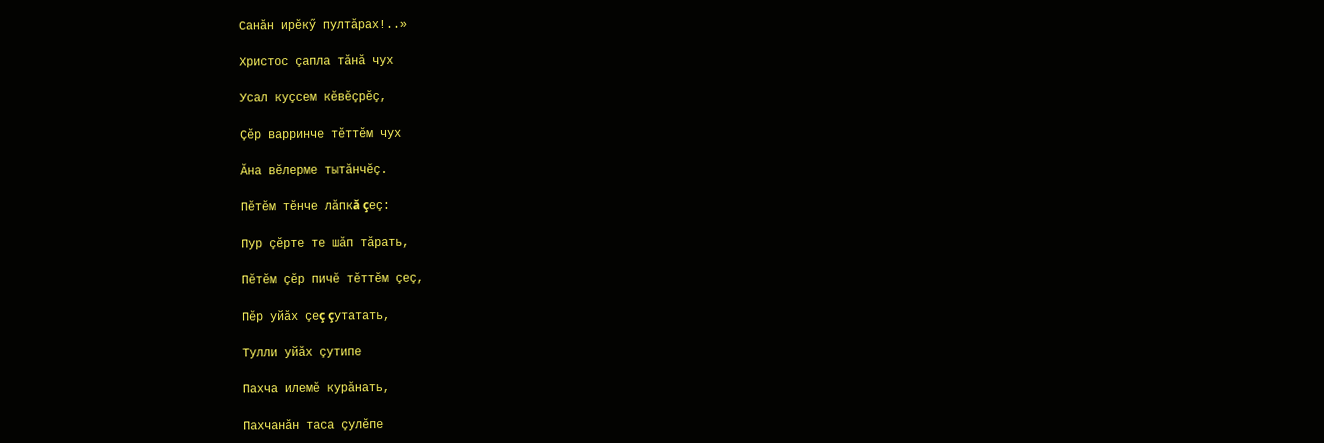Санăн ирĕкӳ пултăрах!..»

Христос çапла тăнă чух

Усал куçсем кĕвĕçрĕç,

Çĕр варринче тĕттĕм чух

Ăна вĕлерме тытăнчĕç.

Пĕтĕм тĕнче лăпкă çеç:

Пур çĕрте те шăп тăрать,

Пĕтĕм çĕр пичĕ тĕттĕм çеç,

Пĕр уйăх çеç çутатать,

Тулли уйăх çутипе

Пахча илемĕ курăнать,

Пахчанăн таса çулĕпе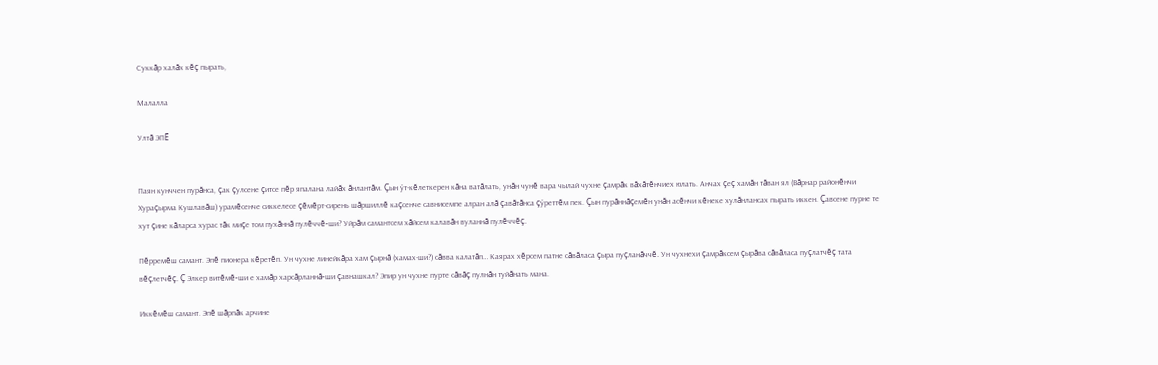Суккăр халăх кĕç пырать,

Малалла

Ултă ЭПĔ


Паян кунччен пурăнса, çак çулсене çитсе пĕр япалана лайăх ăнлантăм. Çын ӳт-кĕлеткерен кăна ватăлать, унăн чунĕ вара чылай чухне çамрăк вăхăтĕнчиех юлать. Анчах çеç хамăн тăван ял (Вăрнар районĕнчи Хураçырма Кушлавăш) урамĕсенче сиккелесе çĕмĕрт-сирень шăршиллĕ каçсенче савнисемпе алран алă çавăтăнса çӳреттĕм пек. Çын пурăннăçемĕн унăн асĕнчи кĕнеке хулăнлансах пырать иккен. Çавсене пурне те хут çине кăларса хурас тăк миçе том пухăннă пулĕччĕ-ши? Уйрăм самантсем хăйсем калавăн вуланнă пулĕччĕç.

Пĕрремĕш самант. Эпĕ пионера кĕретĕп. Ун чухне линейкăра хам çырнă (хамах-ши?) сăвва калатăп… Каярах хĕрсем патне сăвăласа çыра пуçланăччĕ. Ун чухнехи çамрăксем çырăва сăвăласа пуçлатчĕç тата вĕçлетчĕç. Ç Элкер витĕмĕ-ши е хамăр харсăрланнă-ши çавнашкал? Эпир ун чухне пурте сăвăç пулнăн туйăнать мана.

Иккĕмĕш самант. Эпĕ шăрпăк арчине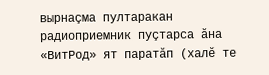вырнаçма пултаракан радиоприемник пуçтарса ăна «ВитРод» ят паратăп (халĕ те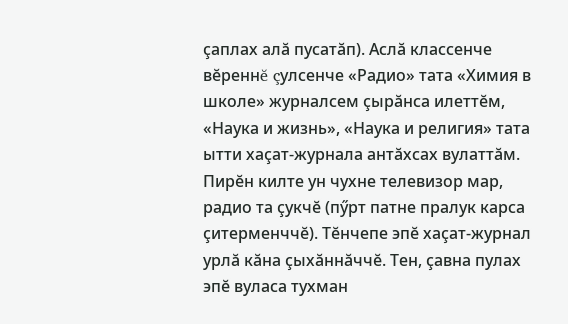çаплах алă пусатăп). Аслă классенче вĕреннĕ çулсенче «Радио» тата «Химия в школе» журналсем çырăнса илеттĕм, «Наука и жизнь», «Наука и религия» тата ытти хаçат-журнала антăхсах вулаттăм. Пирĕн килте ун чухне телевизор мар, радио та çукчĕ (пӳрт патне пралук карса çитерменччĕ). Тĕнчепе эпĕ хаçат-журнал урлă кăна çыхăннăччĕ. Тен, çавна пулах эпĕ вуласа тухман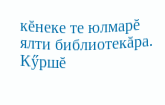кĕнеке те юлмарĕ ялти библиотекăра. Кӳршĕ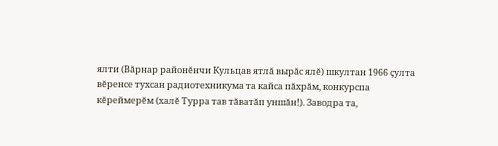ялти (Вăрнар районĕнчи Кульцав ятлă вырăс ялĕ) шкултан 1966 çулта вĕренсе тухсан радиотехникума та кайса пăхрăм, конкурспа кĕреймерĕм (халĕ Турра тав тăватăп уншăн!). Заводра та,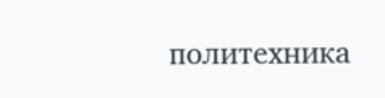политехника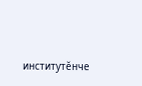институтĕнче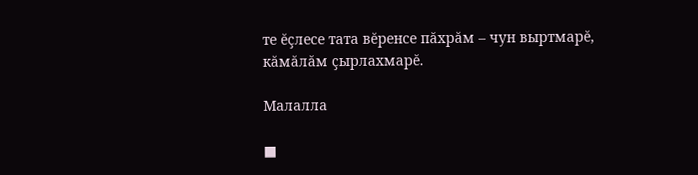те ĕçлесе тата вĕренсе пăхрăм – чун выртмарĕ, кăмăлăм çырлахмарĕ.

Малалла

■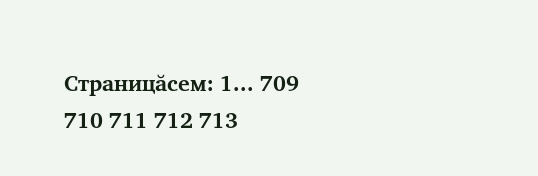Страницăсем: 1... 709 710 711 712 713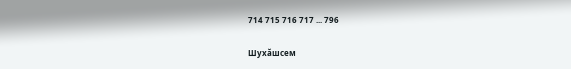714 715 716 717 ... 796

Шухăшсем